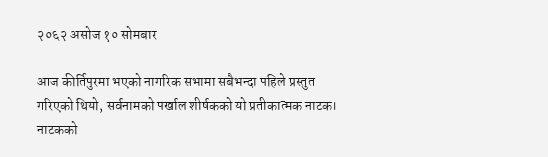२०६२ असोज १० सोमबार

आज कीर्तिपुरमा भएको नागरिक सभामा सबैभन्दा पहिले प्रस्तुत गरिएको थियो, सर्वनामको पर्खाल शीर्षकको यो प्रतीकात्मक नाटक। नाटकको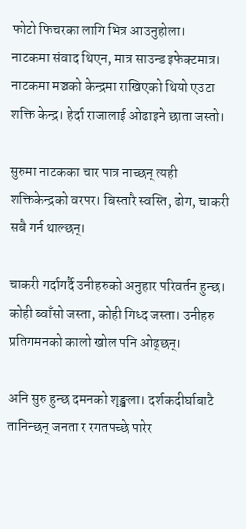फोटो फिचरका लागि भित्र आउनुहोला।
नाटकमा संवाद थिएन, मात्र साउन्ड इफेक्टमात्र। नाटकमा मञ्चको केन्द्रमा राखिएको थियो एउटा शक्ति केन्द्र। हेर्दा राजालाई ओढाइने छाता जस्तो।

सुरुमा नाटकका चार पात्र नाच्छन् त्यही शक्तिकेन्द्रको वरपर। बिस्तारै स्वस्ति, ढोग, चाकरी सबै गर्न थाल्छन्।

चाकरी गर्दागर्दै उनीहरुको अनुहार परिवर्तन हुन्छ। कोही ब्वाँसो जस्ता, कोही गिध्द जस्ता। उनीहरु प्रतिगमनको कालो खोल पनि ओढ्छन्।

अनि सुरु हुन्छ दमनको शृङ्खला। दर्शकदीर्घाबाटै तानिन्छन् जनता र रगतपच्छे पारेर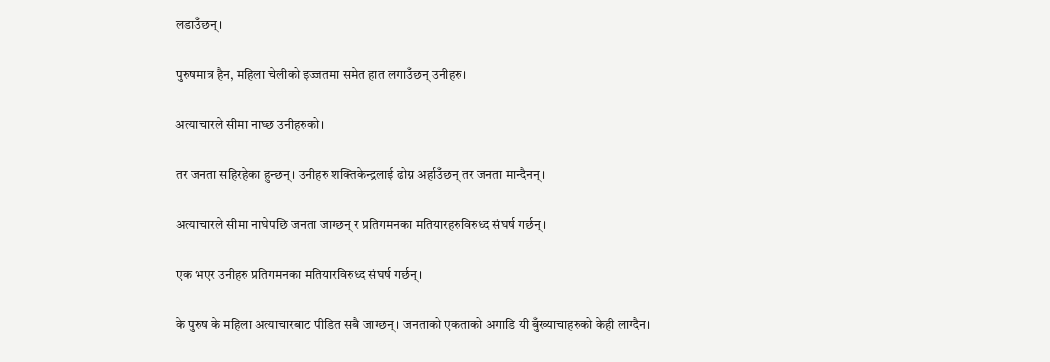लडाउँछन्।

पुरुषमात्र हैन, महिला चेलीको इज्जतमा समेत हात लगाउँछन् उनीहरु।

अत्याचारले सीमा नाघ्छ उनीहरुको।

तर जनता सहिरहेका हुन्छन्। उनीहरु शक्तिकेन्द्रलाई ढोग्न अर्हाउँछन् तर जनता मान्दैनन्।

अत्याचारले सीमा नाघेपछि जनता जाग्छन् र प्रतिगमनका मतियारहरुविरुध्द संघर्ष गर्छन्।

एक भएर उनीहरु प्रतिगमनका मतियारविरुध्द संघर्ष गर्छन्।

के पुरुष के महिला अत्याचारबाट पीडित सबै जाग्छन्। जनताको एकताको अगाडि यी बुँख्याचाहरुको केही लाग्दैन।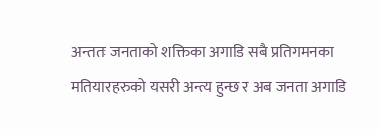अन्ततः जनताको शक्तिका अगाडि सबै प्रतिगमनका मतियारहरुको यसरी अन्त्य हुन्छ र अब जनता अगाडि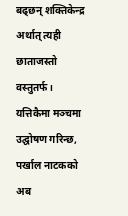बढ्छन् शक्तिकेन्द्र अर्थात् त्यही छाताजस्तो वस्तुतर्फ।
यत्तिकैमा मञ्चमा उद्घोषण गरिन्छ, पर्खाल नाटकको अब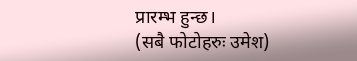प्रारम्भ हुन्छ।
(सबै फोटोहरुः उमेश)